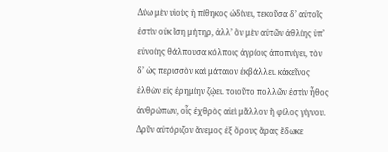Δύω μὲν υἱοὺς ἡ πίθηκος ὠδίνει, τεκοῦσα δʼ αὐτοῖς ἐστὶν οὐκ ἴση μήτηρ, ἀλλʼ ὃν μὲν αὐτῶν ἀθλίης ὑπʼ εὐνοίης θάλπουσα κόλποις ἀγρίοις ἀποπνίγει, τὸν δʼ ὡς περισσὸν καὶ μάταιον ἐκβάλλει. κἀκεῖνος ἐλθὼν εἰς ἐρημίην ζῴει. τοιοῦτο πολλῶν ἐστὶν ἦθος ἀνθρώπων, οἷς ἐχθρὸς αἰεὶ μᾶλλον ἢ φίλος γίγνου. Δρῦν αὐτόριζον ἄνεμος ἐξ ὅρους ἄρας ἔδωκε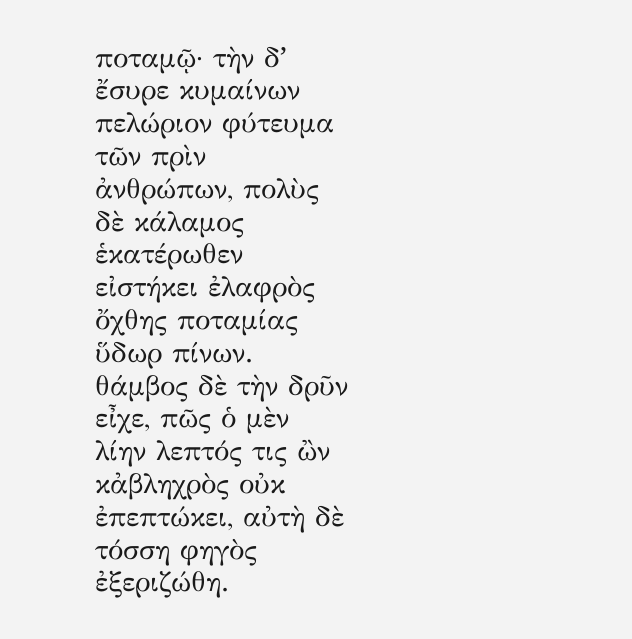ποταμῷ· τὴν δʼ ἔσυρε κυμαίνων πελώριον φύτευμα τῶν πρὶν ἀνθρώπων, πολὺς δὲ κάλαμος ἑκατέρωθεν εἰστήκει ἐλαφρὸς ὄχθης ποταμίας ὕδωρ πίνων. θάμβος δὲ τὴν δρῦν εἶχε, πῶς ὁ μὲν λίην λεπτός τις ὢν κἀβληχρὸς οὐκ ἐπεπτώκει, αὐτὴ δὲ τόσση φηγὸς ἐξεριζώθη.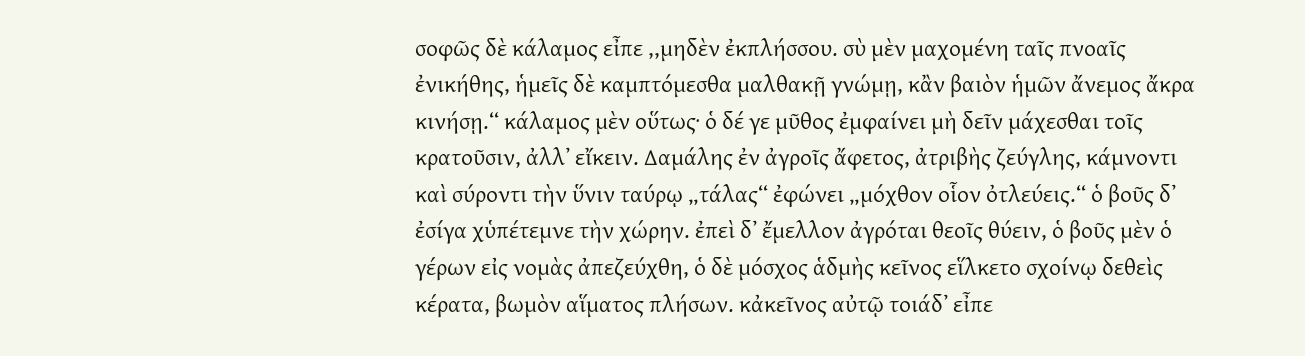σοφῶς δὲ κάλαμος εἶπε ,,μηδὲν ἐκπλήσσου. σὺ μὲν μαχομένη ταῖς πνοαῖς ἐνικήθης, ἡμεῖς δὲ καμπτόμεσθα μαλθακῇ γνώμῃ, κἂν βαιὸν ἡμῶν ἄνεμος ἄκρα κινήσῃ.“ κάλαμος μὲν οὕτως· ὁ δέ γε μῦθος ἐμφαίνει μὴ δεῖν μάχεσθαι τοῖς κρατοῦσιν, ἀλλʼ εἴκειν. Δαμάλης ἐν ἀγροῖς ἄφετος, ἀτριβὴς ζεύγλης, κάμνοντι καὶ σύροντι τὴν ὕνιν ταύρῳ „τάλας“ ἐφώνει „μόχθον οἷον ὀτλεύεις.“ ὁ βοῦς δʼ ἐσίγα χὑπέτεμνε τὴν χώρην. ἐπεὶ δʼ ἔμελλον ἀγρόται θεοῖς θύειν, ὁ βοῦς μὲν ὁ γέρων εἰς νομὰς ἀπεζεύχθη, ὁ δὲ μόσχος ἁδμὴς κεῖνος εἵλκετο σχοίνῳ δεθεὶς κέρατα, βωμὸν αἵματος πλήσων. κἀκεῖνος αὐτῷ τοιάδʼ εἶπε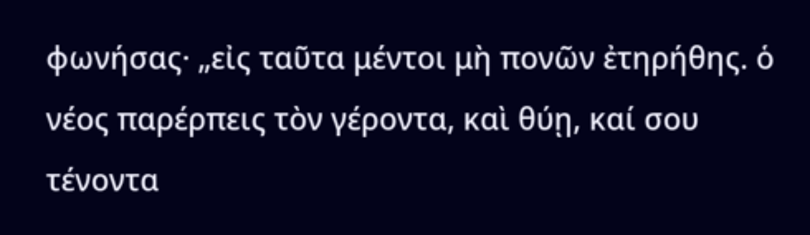φωνήσας· „εἰς ταῦτα μέντοι μὴ πονῶν ἐτηρήθης. ὁ νέος παρέρπεις τὸν γέροντα, καὶ θύῃ, καί σου τένοντα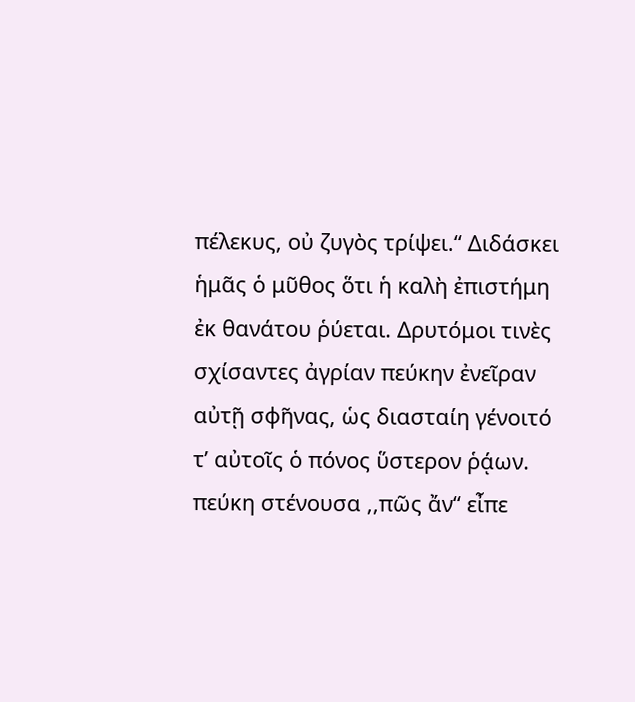πέλεκυς, οὐ ζυγὸς τρίψει.“ Διδάσκει ἡμᾶς ὁ μῦθος ὅτι ἡ καλὴ ἐπιστήμη ἐκ θανάτου ῥύεται. Δρυτόμοι τινὲς σχίσαντες ἀγρίαν πεύκην ἐνεῖραν αὐτῇ σφῆνας, ὡς διασταίη γένοιτό τʼ αὐτοῖς ὁ πόνος ὕστερον ῥᾴων. πεύκη στένουσα ,,πῶς ἄν“ εἶπε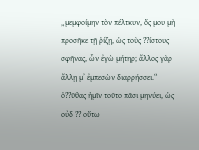„μεμφοίμην τὸν πέλτκυν, ὅς μου μὴ προσῆκε τῇ ῥίζῃ, ὡς τοὺς ??ίστους σφῆνας, ὧν ἐγὼ μήτηρ; ἄλλος γὰρ ἄλλῃ μʼ ἐμπεσὼν διαρρήσσει.“ ὁ??ῦθας ἡμῖν τοῦτο πᾶσι μηνύει, ὡς οὐδ ?? οὕτω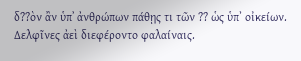δ??ὸν ἂν ὑπ᾿ ἀνθρώπων πάθῃς τι τῶν ?? ὡς ὑπʼ οἰκείων. Δελφῖνες ἀεὶ διεφέροντο φαλαίναις.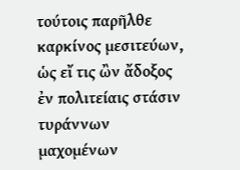τούτοις παρῆλθε καρκίνος μεσιτεύων, ὡς εἴ τις ὢν ἄδοξος ἐν πολιτείαις στάσιν τυράννων μαχομένων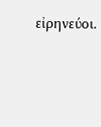εἰρηνεύοι.